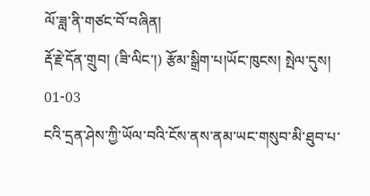ལོ་ཟླ་ནི་གཙང་བོ་བཞིན།
རྡོ་རྗེ་དོན་གྲུབ། (ཟི་ལིང་།) རྩོམ་སྒྲིག་པ།ཡོང་ཁུངས། སྤེལ་དུས། 01-03
ངའི་དྲན་ཤེས་ཀྱི་ཡོལ་བའི་ངོས་ནས་ནམ་ཡང་གསུབ་མི་ཐུབ་པ་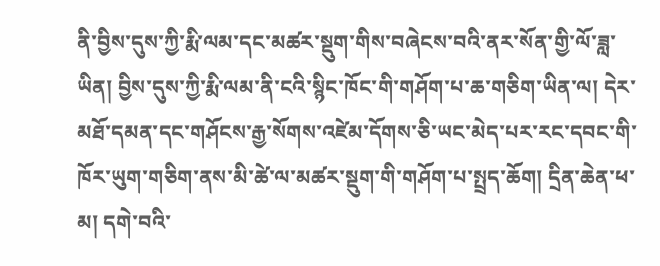ནི་བྱིས་དུས་ཀྱི་རྨི་ལམ་དང་མཚར་སྡུག་གིས་བཞེངས་བའི་ནར་སོན་གྱི་ལོ་ཟླ་ཡིན། བྱིས་དུས་ཀྱི་རྨི་ལམ་ནི་ངའི་སྙིང་ཁོང་གི་གཤོག་པ་ཆ་གཅིག་ཡིན་ལ། དེར་མཐོ་དམན་དང་གཤོངས་རྒྱ་སོགས་འཛེམ་དོགས་ཅི་ཡང་མེད་པར་རང་དབང་གི་ཁོར་ཡུག་གཅིག་ནས་མི་ཚེ་ལ་མཚར་སྡུག་གི་གཤོག་པ་སྤྲད་ཆོག། དྲིན་ཆེན་ཕ་མ། དགེ་བའི་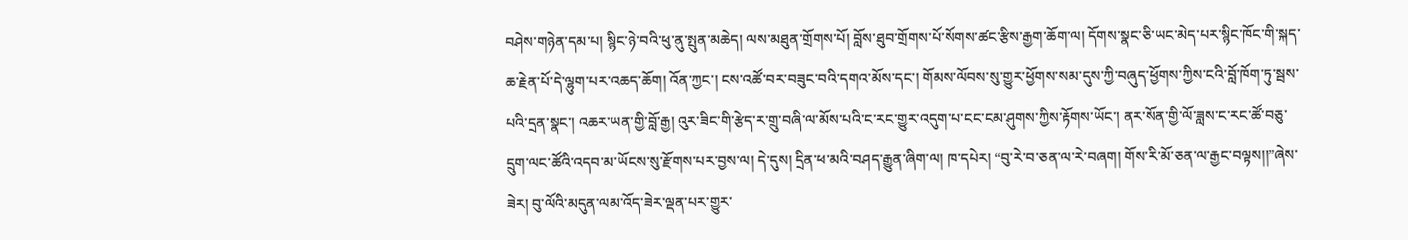བཤེས་གཉེན་དམ་པ། སྙིང་ཉེ་བའི་ཕུ་ནུ་སྤུན་མཆེད། ལས་མཐུན་གྲོགས་པོ། བློས་ཐུབ་གྲོགས་པོ་སོགས་ཚང་རྩིས་རྒྱག་ཆོག་ལ། དོགས་སྣང་ཅི་ཡང་མེད་པར་སྙིང་ཁོང་གི་སྐད་ཆ་རྗེན་པོ་དེ་ལྷུག་པར་འཆད་ཆོག། འོན་ཀྱང་། ངས་འཚོ་བར་བཟུང་བའི་དགའ་མོས་དང་། གོམས་ལོབས་སུ་གྱུར་ཕྱོགས་སམ་དུས་ཀྱི་བཞུད་ཕྱོགས་ཀྱིས་ངའི་བློ་ཁོག་ཏུ་སྦས་པའི་དྲན་སྣང་། འཆར་ཡན་གྱི་བློ་རྒྱ། འུར་ཟིང་གི་རྩེད་ར་གྲུ་བཞི་ལ་མོས་པའི་ང་རང་གྱུར་འདུག་པ་ངང་ངམ་ཤུགས་ཀྱིས་རྟོགས་ཡོང་། ནར་སོན་གྱི་ལོ་ཟླས་ང་རང་ཚོ་བཅུ་དྲུག་ལང་ཚོའི་འདབ་མ་ཡོངས་སུ་རྫོགས་པར་བྱས་ལ། དེ་དུས། དྲིན་ཕ་མའི་བཤད་རྒྱུན་ཞིག་ལ། ཁ་དཔེར། “བུ་རེ་བ་ཅན་ལ་རེ་བཞག། གོས་རི་མོ་ཅན་ལ་རྒྱང་བལྟས།།”ཞེས་ཟེར། བུ་ལོའི་མདུན་ལམ་འོད་ཟེར་ལྡན་པར་གྱུར་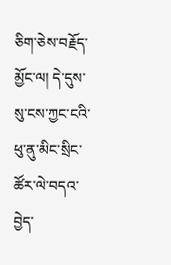ཅིག་ཅེས་བརྗོད་མྱོང་ལ། དེ་དུས་སུ་ངས་ཀྱང་ངའི་ཕུ་ནུ་མིང་སྲིང་ཚོར་ལེ་བདའ་བྱེད་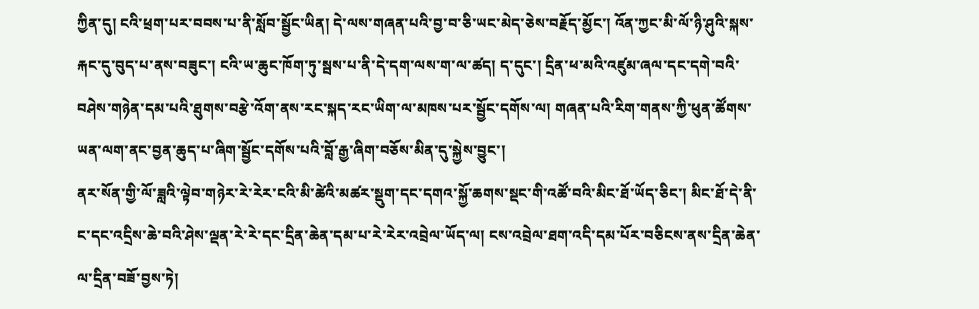ཀྱིན་དུ། ངའི་ཕྲག་པར་བབས་པ་ནི་སློབ་སྦྱོང་ཡིན། དེ་ལས་གཞན་པའི་བྱ་བ་ཅི་ཡང་མེད་ཅེས་བརྗོད་མྱོང་། འོན་ཀྱང་མི་ལོ་ཉི་ཤུའི་སྐས་རྐང་དུ་བུད་པ་ནས་བཟུང་། ངའི་ཡ་ཆུང་ཁོག་ཏུ་སྦས་པ་ནི་དེ་དག་ལས་ག་ལ་ཚད། ད་དུང་། དྲིན་ཕ་མའི་འཛུམ་ཞལ་དང་དགེ་བའི་བཤེས་གཉེན་དམ་པའི་ཐུགས་བརྩེ་འོག་ནས་རང་སྐད་རང་ཡིག་ལ་མཁས་པར་སྦྱོང་དགོས་ལ། གཞན་པའི་རིག་གནས་ཀྱི་ཕུན་ཚོགས་ཡན་ལག་ནང་བྱན་ཆུད་པ་ཞིག་སྦྱོང་དགོས་པའི་བློ་རྒྱ་ཞིག་བཅོས་མིན་དུ་སྐྱེས་བྱུང་།
ནར་སོན་གྱི་ལོ་ཟླའི་ལྟེབ་གཉེར་རེ་རེར་ངའི་མི་ཚེའི་མཚར་སྡུག་དང་དགའ་སྐྱོ་ཆགས་སྡང་གི་འཚོ་བའི་མིང་ཐོ་ཡོད་ཅིང་། མིང་ཐོ་དེ་ནི་ང་དང་འདྲིས་ཆེ་བའི་ཤེས་ལྡན་རེ་རེ་དང་དྲིན་ཆེན་དམ་པ་རེ་རེར་འབྲེལ་ཡོད་ལ། ངས་འབྲེལ་ཐག་འདི་དམ་པོར་བཅིངས་ནས་དྲིན་ཆེན་ལ་དྲིན་བཟོ་བྱས་ཏེ།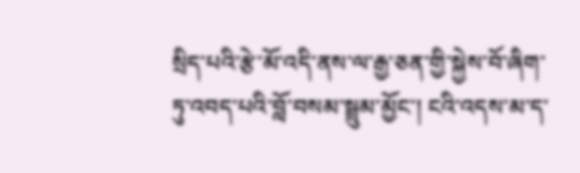སྲིད་པའི་རྩེ་མོ་འདི་ནས་ལ་རྒྱ་ཅན་གྱི་སྐྱེས་བོ་ཞིག་ཏུ་འབད་པའི་བློ་བསམ་སྦྲུམ་མྱོང་། ངའི་འདས་མ་ད་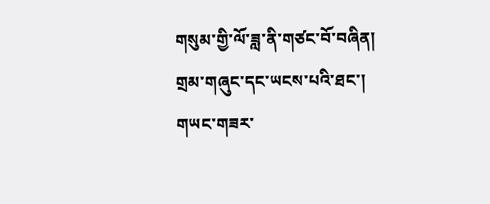གསུམ་གྱི་ལོ་ཟླ་ནི་གཙང་བོ་བཞིན། གྲམ་གཞུང་དང་ཡངས་པའི་ཐང་། གཡང་གཟར་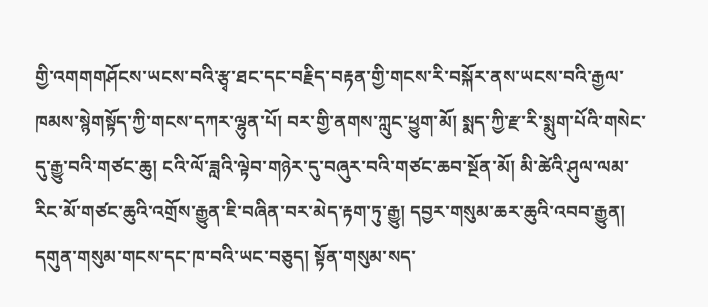གྱི་འགགགཤོངས་ཡངས་བའི་རྩྭ་ཐང་དང་བརྗིད་བརྟན་གྱི་གངས་རི་བསྐོར་ནས་ཡངས་བའི་རྒྱལ་ཁམས་སྙེགསྟོད་ཀྱི་གངས་དཀར་ལྷུན་པོ། བར་གྱི་ནགས་ཀླུང་ཕྱུག་མོ། སྨད་ཀྱི་རྫ་རི་སྨུག་པོའི་གསེང་དུ་རྒྱུ་བའི་གཙང་ཆུ། ངའི་ལོ་ཟླའི་ལྟེབ་གཉེར་དུ་བཞུར་བའི་གཙང་ཆབ་སྔོན་མོ། མི་ཚེའི་ཤུལ་ལམ་རིང་མོ་གཙང་ཆུའི་འགྲོས་རྒྱུན་ཇི་བཞིན་བར་མེད་རྟག་ཏུ་རྒྱུ། དབྱར་གསུམ་ཆར་ཆུའི་འབབ་རྒྱུན། དགུན་གསུམ་གངས་དང་ཁ་བའི་ཡང་བཅུད། སྟོན་གསུམ་སད་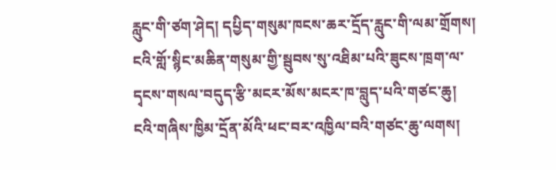རླུང་གི་ཙག་ཤེད། དཔྱིད་གསུམ་ཁངས་ཆར་དྲོད་རླུང་གི་ལམ་གྲོགས། ངའི་གློ་སྙིང་མཆིན་གསུམ་གྱི་སྦུབས་སུ་འཐིམ་པའི་ཟུངས་ཁྲག་ལ་དྭངས་གསལ་བདུད་རྩི་མངར་མོས་མངར་ཁ་བླུད་པའི་གཙང་ཆུ། ངའི་གཞིས་ཁྱིམ་དྲོན་མོའི་ཕང་བར་འཁྱིལ་བའི་གཙང་ཆུ་ལགས།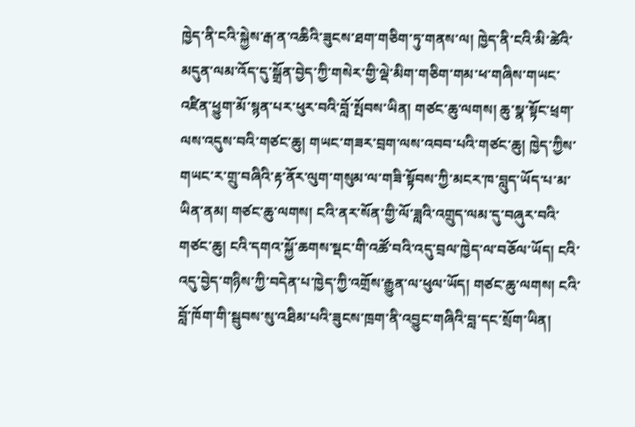ཁྱེད་ནི་ངའི་སྐྱེས་རྒ་ན་འཆིའི་ཟུངས་ཐག་གཅིག་ཏུ་གནས་ལ། ཁྱེད་ནི་ངའི་མི་ཚེའི་མདུན་ལམ་འོད་དུ་སྒྲོན་བྱེད་ཀྱི་གསེར་གྱི་ལྡེ་མིག་གཅིག་གམ་ཕ་གཞིས་གཡང་འཛིན་ཕྱུག་མོ་སྙན་པར་ཕུར་བའི་བློ་སྤོབས་ཡིན། གཙང་ཆུ་ལགས། ཆུ་སྣ་སྟོང་ཕྲག་ལས་འདུས་བའི་གཙང་ཆུ། གཡང་གཟར་བྲག་ལས་འབབ་པའི་གཙང་ཆུ། ཁྱེད་ཀྱིས་གཡང་ར་གྲུ་བཞིའི་རྟ་ནོར་ལུག་གསུམ་ལ་གཟི་སྟོབས་ཀྱི་མངར་ཁ་བླུད་ཡོད་པ་མ་ཡིན་ནམ། གཙང་ཆུ་ལགས། ངའི་ནར་སོན་གྱི་ལོ་ཟླའི་འགྲུད་ལམ་དུ་བཞུར་བའི་གཙང་ཆུ། ངའི་དགའ་སྐྱོ་ཆགས་སྡང་གི་འཚོ་བའི་འདུ་བྲལ་ཁྱེད་ལ་བཅོལ་ཡོད། ངའི་འདུ་བྱེད་གཉིས་ཀྱི་བདེན་པ་ཁྱེད་ཀྱི་འགྲོས་རྒྱུན་ལ་ཕུལ་ཡོད། གཙང་ཆུ་ལགས། ངའི་བློ་ཁོག་གི་སྦུབས་སུ་འཐིམ་པའི་ཟུངས་ཁྲག་ནི་འབྱུང་གཞིའི་བླ་དང་སྲོག་ཡིན།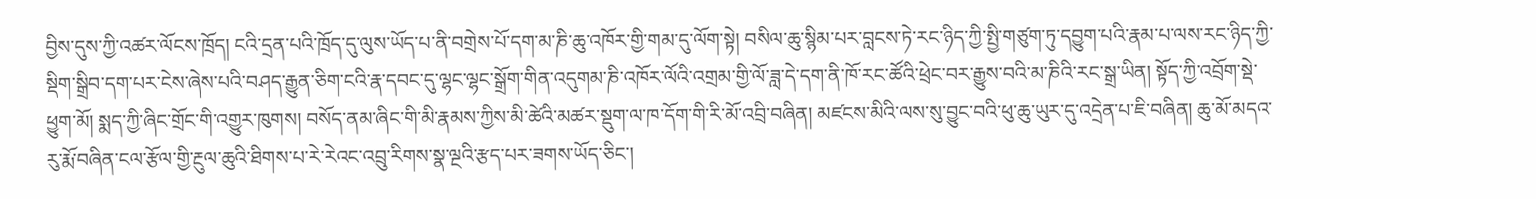བྱིས་དུས་ཀྱི་འཚར་ལོངས་ཁྲོད། ངའི་དྲན་པའི་ཁྲོད་དུ་ལུས་ཡོད་པ་ནི་བགྲེས་པོ་དག་མ་ཎི་ཆུ་འཁོར་གྱི་གམ་དུ་ལོག་སྟེ། བསིལ་ཆུ་སྙིམ་པར་བླངས་ཏེ་རང་ཉིད་ཀྱི་སྤྱི་གཙུག་ཏུ་དབྱུག་པའི་རྣམ་པ་ལས་རང་ཉིད་ཀྱི་སྡིག་སྒྲིབ་དག་པར་ངེས་ཞེས་པའི་བཤད་རྒྱུན་ཅིག་ངའི་རྣ་དབང་དུ་ལྷང་ལྷང་སྒྲོག་གིན་འདུགམ་ཎི་འཁོར་ལོའི་འགྲམ་གྱི་ལོ་ཟླ་དེ་དག་ནི་ཁོ་རང་ཚོའི་ཕྲེང་བར་རྒྱུས་བའི་མ་ཎིའི་རང་སྒྲ་ཡིན། སྟོད་ཀྱི་འབྲོག་སྡེ་ཕྱུག་མོ། སྨད་ཀྱི་ཞིང་གྲོང་གི་འགྱུར་ཁུགས། བསོད་ནམ་ཞིང་གི་མི་རྣམས་ཀྱིས་མི་ཚེའི་མཚར་སྡུག་ལ་ཁ་དོག་གི་རི་མོ་འབྲི་བཞིན། མཛངས་མིའི་ལས་སུ་བྱུང་བའི་ཕུ་ཆུ་ཡུར་དུ་འདྲེན་པ་ཇི་བཞིན། ཆུ་མོ་མདའ་རུ་རྨོ་བཞིན་ངལ་རྩོལ་གྱི་རྔུལ་ཆུའི་ཐིགས་པ་རེ་རེའང་འབྲུ་རིགས་སྣ་ལྔའི་རྩད་པར་ཟགས་ཡོད་ཅིང་།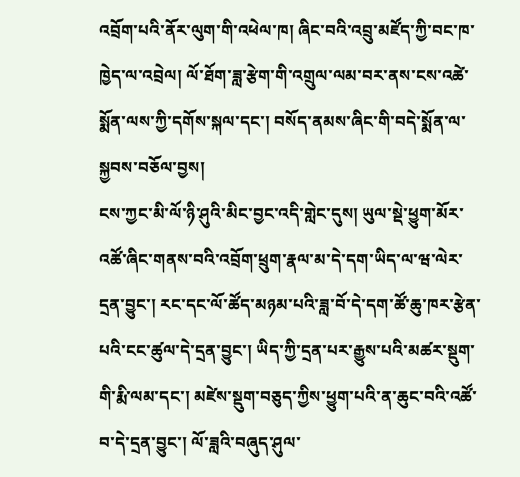འབྲོག་པའི་ནོར་ལུག་གི་འཕེལ་ཁ། ཞིང་བའི་འབྲུ་མཛོད་ཀྱི་བང་ཁ་ཁྱེད་ལ་འབྲེལ། ལོ་ཐོག་ཟླ་རྩེག་གི་འགྲུལ་ལམ་བར་ནས་ངས་འཚེ་སྨོན་ལས་ཀྱི་དགོས་སྐལ་དང་། བསོད་ནམས་ཞིང་གི་བདེ་སྨོན་ལ་སྐྱབས་བཅོལ་བྱས།
ངས་ཀྱང་མི་ལོ་ཉི་ཤུའི་མིང་བྱང་འདི་གླེང་དུས། ཡུལ་སྡེ་ཕྱུག་མོར་འཚོ་ཞིང་གནས་བའི་འབྲོག་ཕྲུག་རྣལ་མ་དེ་དག་ཡིད་ལ་ཝ་ལེར་དྲན་བྱུང་། རང་དང་ལོ་ཚོད་མཉམ་པའི་ཟླ་བོ་དེ་དག་ཚོ་ཆུ་ཁར་རྩེན་པའི་ངང་ཚུལ་དེ་དྲན་བྱུང་། ཡིད་ཀྱི་དྲན་པར་རྒྱུས་པའི་མཚར་སྡུག་གི་རྨི་ལམ་དང་། མཛེས་སྡུག་བཅུད་ཀྱིས་ཕྱུག་པའི་ན་ཆུང་བའི་འཚོ་བ་དེ་དྲན་བྱུང་། ལོ་ཟླའི་བཞུད་ཤུལ་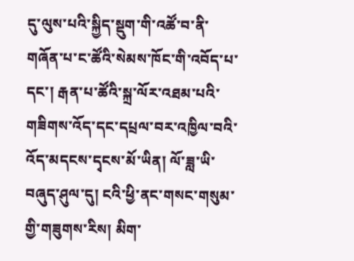དུ་ལུས་པའི་སྐྱིད་སྡུག་གི་འཚོ་བ་ནི་གཞོན་པ་ང་ཚོའི་སེམས་ཁོང་གི་འབོད་པ་དང་། རྒན་པ་ཚོའི་སྐྲ་ལོར་འཐམ་པའི་གཟིགས་འོད་དང་དཔྲལ་བར་འཁྱིལ་བའི་འོད་མདངས་དྭངས་མོ་ཡིན། ལོ་ཟླ་ཡི་བཞུད་ཤུལ་དུ། ངའི་ཕྱི་ནང་གསང་གསུམ་གྱི་གཟུགས་རིས། མིག་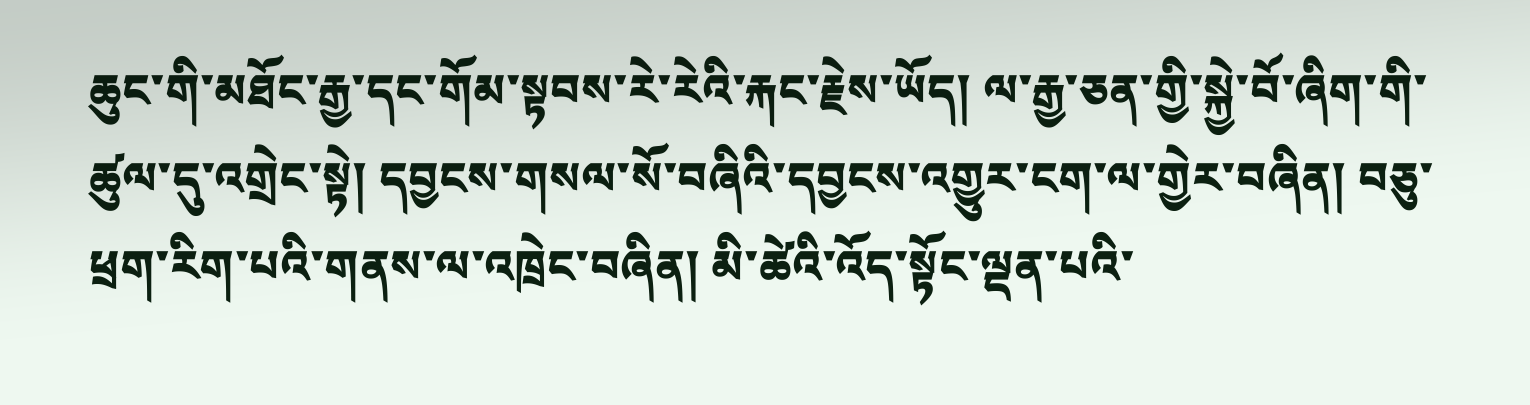ཆུང་གི་མཐོང་རྒྱ་དང་གོམ་སྟབས་རེ་རེའི་རྐང་རྗེས་ཡོད། ལ་རྒྱ་ཅན་གྱི་སྐྱེ་བོ་ཞིག་གི་ཚུལ་དུ་འགྲེང་སྟེ། དབྱངས་གསལ་སོ་བཞིའི་དབྱངས་འགྱུར་ངག་ལ་གྱེར་བཞིན། བཅུ་ཕྲག་རིག་པའི་གནས་ལ་འཁྲེང་བཞིན། མི་ཚེའི་འོད་སྟོང་ལྡན་པའི་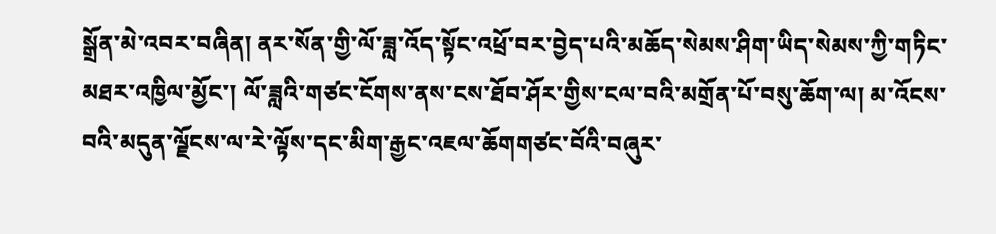སྒྲོན་མེ་འབར་བཞིན། ནར་སོན་གྱི་ལོ་ཟླ་འོད་སྟོང་འཕྲོ་བར་བྱེད་པའི་མཆོད་སེམས་ཤིག་ཡིད་སེམས་ཀྱི་གཏིང་མཐར་འཁྱིལ་མྱོང་། ལོ་ཟླའི་གཙང་ངོགས་ནས་ངས་ཐོབ་ཤོར་གྱིས་ངལ་བའི་མགྲོན་པོ་བསུ་ཆོག་ལ། མ་འོངས་བའི་མདུན་ལྗོངས་ལ་རེ་ལྟོས་དང་མིག་རྒྱང་འཇལ་ཆོགགཙང་བོའི་བཞུར་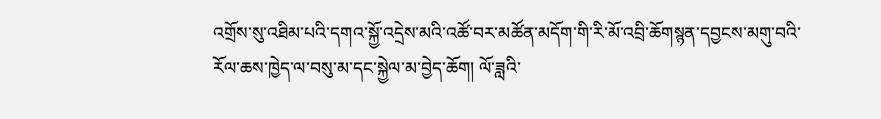འགྲོས་སུ་འཐིམ་པའི་དགའ་སྐྱོ་འདྲེས་མའི་འཚོ་བར་མཚོན་མདོག་གི་རི་མོ་འབྲི་ཆོགསྙན་དབྱངས་མགུ་བའི་རོལ་ཆས་ཁྱེད་ལ་བསུ་མ་དང་སྐྱེལ་མ་བྱེད་ཆོག། ལོ་ཟླའི་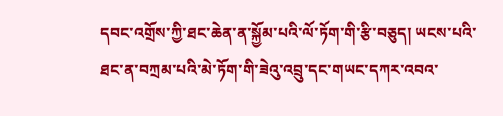དབང་འགྲོས་ཀྱི་ཐང་ཆེན་ན་སྐྱོམ་པའི་ལོ་ཏོག་གི་རྩི་བཅུད། ཡངས་པའི་ཐང་ན་བཀྲམ་པའི་མེ་ཏོག་གི་ཟེའུ་འབྲུ་དང་གཡང་དཀར་འབའ་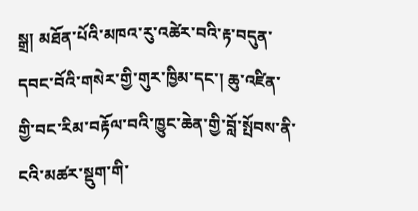སྒྲ། མཐོན་པོའི་མཁའ་རུ་འཚེར་བའི་རྟ་བདུན་དབང་བོའི་གསེར་གྱི་གུར་ཁྱིམ་དང་། ཆུ་འཛིན་གྱི་བང་རིམ་བརྟོལ་བའི་ཁྱུང་ཆེན་གྱི་བློ་སྤོབས་ནི་ངའི་མཚར་སྡུག་གི་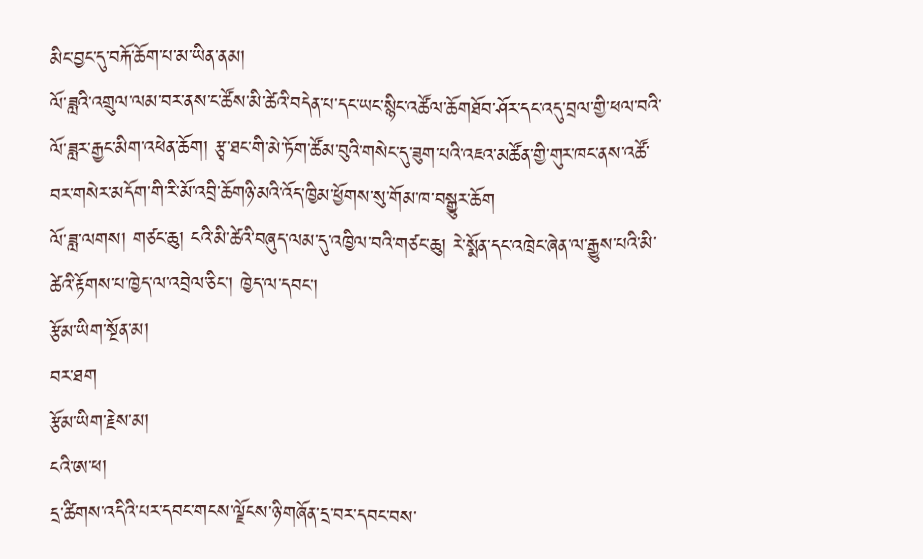མིང་བྱང་དུ་བརྐོ་ཆོག་པ་མ་ཡིན་ནམ།
ལོ་ཟླའི་འགྲུལ་ལམ་བར་ནས་ང་ཚོས་མི་ཚེའི་བདེན་པ་དང་ཡང་སྙིང་འཚོལ་ཆོགཐོབ་ཤོར་དང་འདུ་བྲལ་གྱི་ཕལ་བའི་ལོ་ཟླར་རྒྱང་མིག་འཕེན་ཆོག། རྩྭ་ཐང་གི་མེ་ཏོག་ཚོམ་བུའི་གསེང་དུ་ཟུག་པའི་འཇའ་མཚོན་གྱི་གུར་ཁང་ནས་འཚོ་བར་གསེར་མདོག་གི་རི་མོ་འབྲི་ཆོགཉི་མའི་འོད་ཁྱིམ་ཕྱོགས་སུ་གོམ་ཁ་བསྒྱུར་ཆོག
ལོ་ཟླ་ལགས། གཙང་ཆུ། ངའི་མི་ཚེའི་བཞུད་ལམ་དུ་འཁྱིལ་བའི་གཙང་ཆུ། རེ་སྨོན་དང་འཁྲེང་ཞེན་ལ་རྒྱུས་པའི་མི་ཚེའི་རྟོགས་པ་ཁྱེད་ལ་འབྲེལ་ཅིང་། ཁྱེད་ལ་དབང་།
རྩོམ་ཡིག་སྔོན་མ།
བར་ཐག
རྩོམ་ཡིག་རྗེས་མ།
ངའི་ཨ་ཕ།
དྲ་ཚིགས་འདིའི་པར་དབང་གངས་ལྗོངས་ཉི་གཞོན་དྲ་བར་དབང་བས་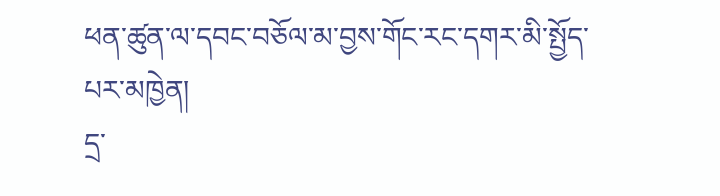ཕན་ཚུན་ལ་དབང་བཅོལ་མ་བྱས་གོང་རང་དགར་མི་སྤྱོད་པར་མཁྱེན།
དྲ་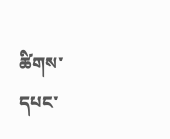ཚིགས་དཔང་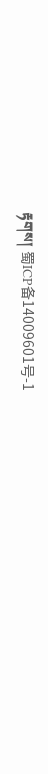རྟགས། 蜀ICP备14009601号-1